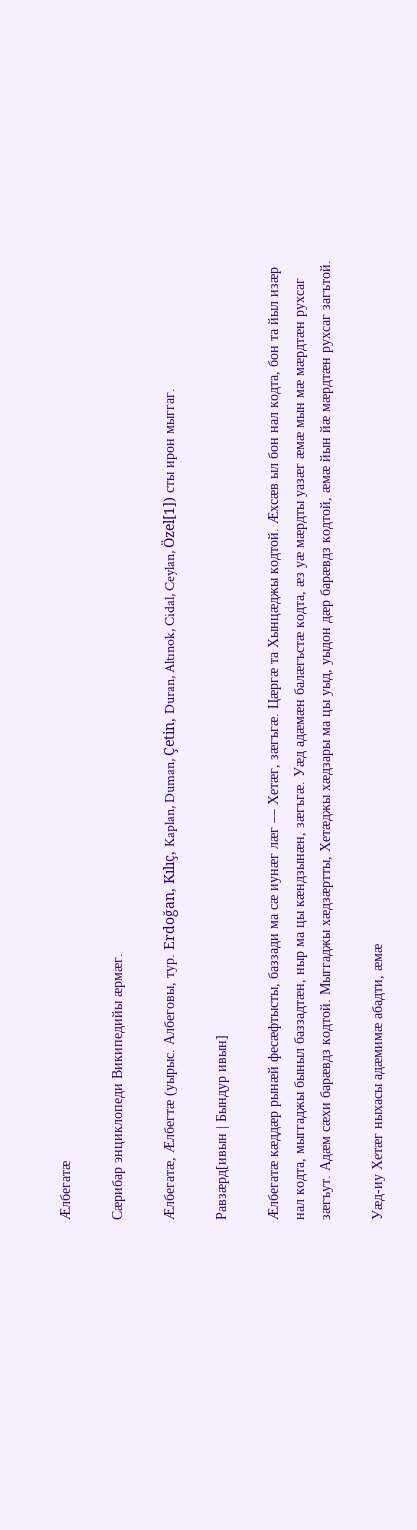Æлбегатæ

Сæрибар энциклопеди Википедийы æрмæг.

Æлбегатæ, Æлбегтæ (уырыс. Албеговы, тур. Erdoğan, Kılıç, Kaplan, Duman, Çetin, Duran, Altınok, Cidal, Ceylan, Özel[1]) сты ирон мыггаг.

Равзæрд[ивын | Бындур ивын]

Æлбегатæ кæддæр рынæй фесæфтысты, баззади ма сæ иунæг лæг — Хетæг, зæгъгæ. Цæргæ та Хынцæджы кодтой. Æхсæв ыл бон нал кодта, бон та йыл изæр нал кодта, мыггаджы быныл баззадтæн, ныр ма цы кæндзынæн, зæгъгæ. Уæд адæмæн балæгъстæ кодта, æз уæ мæрдты уазæг æмæ мын мæ мæрдтæн рухсаг зæгъут. Адæм сæхи барæвдз кодтой. Мыггаджы хæдзæртты, Хетæджы хæдзары ма цы уыд, уыдон дæр барæвдз кодтой, æмæ йын йæ мæрдтæн рухсаг загътой.

Уæд-иу Хетæг ныхасы адæмимæ абадти, æмæ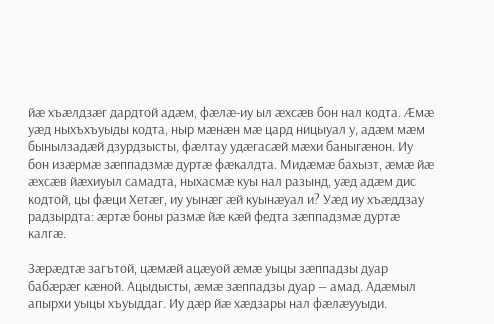йæ хъæлдзæг дардтой адæм, фæлæ-иу ыл æхсæв бон нал кодта. Æмæ уæд ныхъхъуыды кодта, ныр мæнæн мæ цард ницыуал у, адæм мæм бынылзадæй дзурдзысты, фæлтау удæгасæй мæхи баныгæнон. Иу бон изæрмæ зæппадзмæ дуртæ фæкалдта. Мидæмæ бахызт, æмæ йæ æхсæв йæхиуыл самадта, ныхасмæ куы нал разынд, уæд адæм дис кодтой, цы фæци Хетæг, иу уынæг æй куынæуал и? Уæд иу хъæддзау радзырдта: æртæ боны размæ йæ кæй федта зæппадзмæ дуртæ калгæ.

Зæрæдтæ загътой, цæмæй ацæуой æмæ уыцы зæппадзы дуар бабæрæг кæной. Ацыдысты, æмæ зæппадзы дуар — амад. Адæмыл апырхи уыцы хъуыддаг. Иу дæр йæ хæдзары нал фæлæууыди.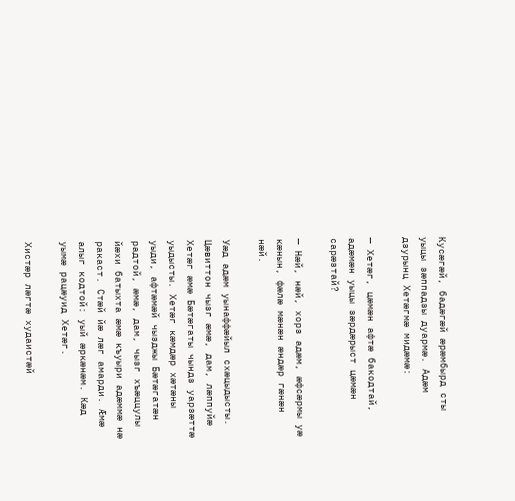Кусæгæй, бадæгæй æрæмбырд сты уыцы зæппадзы дуармæ. Адæм дзурынц Хетæгмæ мидæмæ:

— Хетæг, цæмæн афтæ бакодтай, адæмæн уыцы зæрдæрыст цæмæн сарæзтай?

— Нæй, нæй, хорз адæм, æфсæрмы уæ кæнын, фæлæ мæнæн æндæр гæнæн нæй.

Уæд адæм уынаффæйыл схæцыдысты. Цæвиттон чызг æмæ, дам, лæппуйæ Хетæг æмæ Бæтæгаты чындз уарзæттæ уыдысты. Хетæг кæмдæр хæтæны уыди, афтæмæй чызджы Бæтæгатæн радтой, æмæ, дам, чызг хъæццулы йæхи батыхта æмæ къуыри адæммæ нæ ракаст. Стæй йæ лæг амарди. Æмæ алыг кодтой: уый æркæнæм. Кæд уымæ рацæуид Хетæг.

Хистæр лæгтæ худаистæй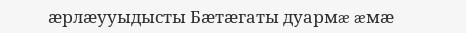æрлæууыдысты Бæтæгаты дуармæ æмæ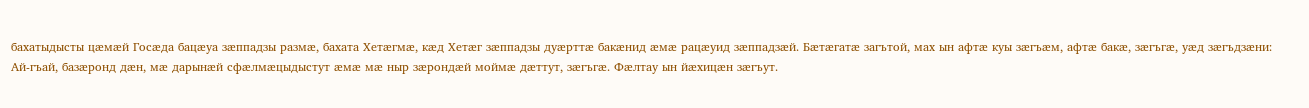бахатыдысты цæмæй Госæда бацæуа зæппадзы размæ, бахата Хетæгмæ, кæд Хетæг зæппадзы дуæрттæ бакæнид æмæ рацæуид зæппадзæй. Бæтæгатæ загътой, мах ын афтæ куы зæгъæм, афтæ бакæ, зæгъгæ, уæд зæгъдзæни: Ай-гъай, базæронд дæн, мæ дарынæй сфæлмæцыдыстут æмæ мæ ныр зæрондæй моймæ дæттут, зæгъгæ. Фæлтау ын йæхицæн зæгъут.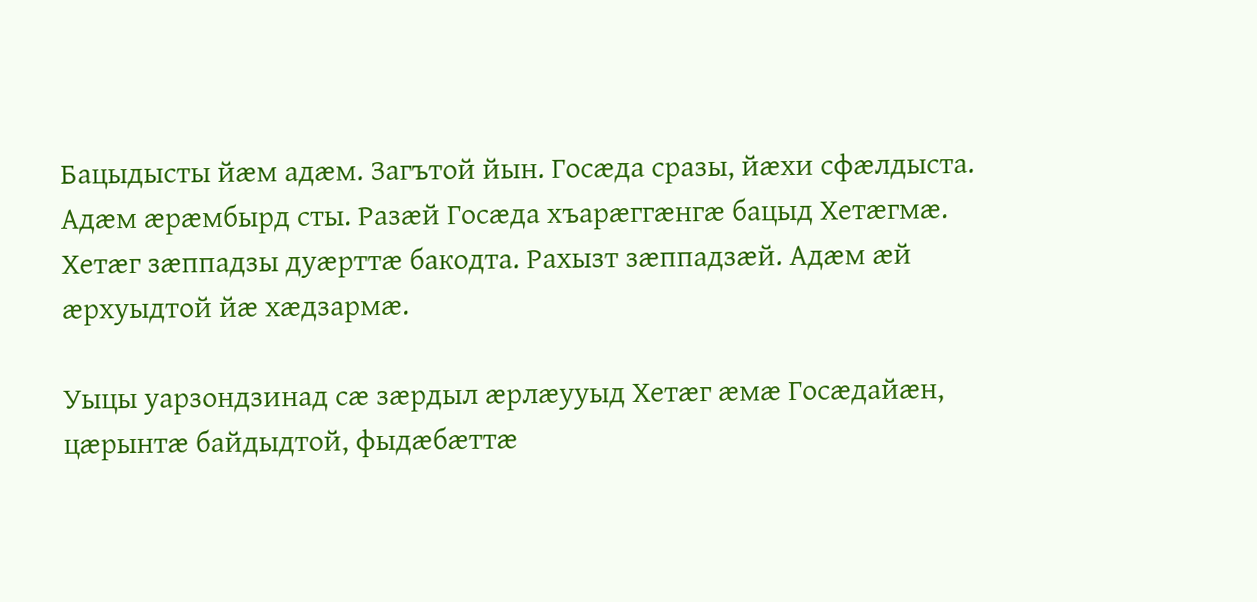Бацыдысты йæм адæм. Загътой йын. Госæда сразы, йæхи сфæлдыста. Адæм æрæмбырд сты. Разæй Госæда хъарæггæнгæ бацыд Хетæгмæ. Хетæг зæппадзы дуæрттæ бакодта. Рахызт зæппадзæй. Адæм æй æрхуыдтой йæ хæдзармæ.

Уыцы уарзондзинад сæ зæрдыл æрлæууыд Хетæг æмæ Госæдайæн, цæрынтæ байдыдтой, фыдæбæттæ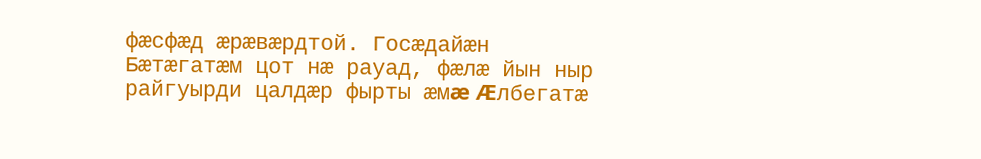фæсфæд æрæвæрдтой. Госæдайæн Бæтæгатæм цот нæ рауад, фæлæ йын ныр райгуырди цалдæр фырты æмæ Æлбегатæ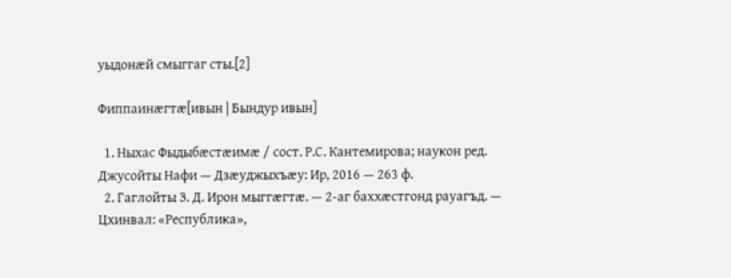уыдонæй смыггаг сты.[2]

Фиппаинæгтæ[ивын | Бындур ивын]

  1. Ныхас Фыдыбæстæимæ / сост. Р.С. Кантемирова; наукон ред. Джусойты Нафи — Дзæуджыхъæу: Ир, 2016 — 263 ф.
  2. Гаглойты З. Д. Ирон мыггæгтæ. — 2-аг баххæстгонд рауагъд. — Цхинвал: «Республика»,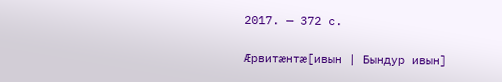2017. — 372 с.

Æрвитæнтæ[ивын | Бындур ивын]